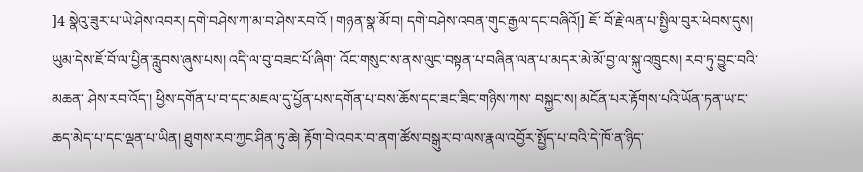]4 སྣེའུ་ཟུར་པ་ཡེ་ཤེས་འབར། དགེ་བཤེས་ཀ་མ་བ་ཤེས་རབ་འོ ། གཉན་སྣ་མོ་བ། དགེ་བཤེས་འབན་གུང་རྒྱལ་དང་བཞིའོ།] ཇོ་ བོ་རྗེ་ལན་པ་སྤྱིལ་བུར་ཕེབས་དུས། ཡུམ་དེས་ཇོ་བོ་ལ་པྱིན་རླུབས་ཞུས་པས། འདི་ལ་བུ་བཟང་པོ་ཞིག་ འོང་གསུང་ས་ནས་ལུང་བསྟན་པ་བཞིན་ལན་པ་མདར་མེ་མོ་བྱ་ལ་སྐུ་འཁྲུངས། རབ་ཏུ་བྱུང་བའི་མཆན་ ཤེས་རབ་འོད་། ཕྱིས་དགོན་པ་བ་དང་མཇལ་དུ་པྱོན་པས་དགོན་པ་བས་ཆོས་དང་ཟང་ཟིང་གཉིས་ཀས་ བསྐྱང་ས། མངོན་པར་རྟོགས་པའི་ཡོན་ཏན་ཡ་ང་ཆད་མེད་པ་དང་ལྡན་པ་ཡིན། ཐུགས་རབ་ཀྱང་ཤིན་ཏུ་ཆེ། རྟོག་བེ་འབར་བ་ནག་ཚོས་བསྒུར་བ་ལས་རྣལ་འབྱོར་སྤྱོད་པ་བའི་དེ་ཁོ་ན་ཉིད་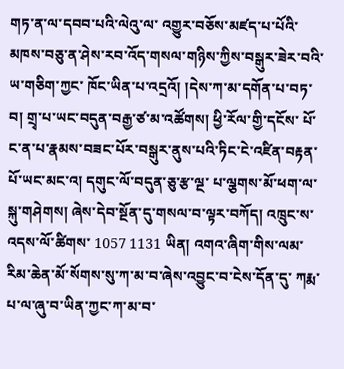གཏ་ན་ལ་དབབ་པའི་ལེའུ་ལ་ འགྱུར་བཅོས་མཛད་པ་པོའི་མཁས་བཅུ་ན་ཤེས་རབ་འོད་གསལ་གཉིས་ཀྱིས་བསྒུར་ཟེར་བའི་ཡ་གཅིག་ཀྱང་ ཁོང་ཡིན་པ་འདྲའོ། །དེས་ཀ་མ་དགོན་པ་བཏ་བ། གྲྭ་པ་ཡང་བདུན་བརྒྱ་ཙ་མ་འཚོགས། ཕྱི་རོལ་གྱི་དངོས་ པོ་ང་ན་པ་རྣམས་བཟང་པོར་བསྒུར་ནུས་པའི་ཏིང་ངེ་འཛིན་བརྟན་པོ་ཡང་མང་འ། དགུང་ལོ་བདུན་ཅུ་རྩ་ལྔ་ པ་ལྕགས་མོ་ཕག་ལ་སྐུ་གཤེགས། ཞེས་དེབ་སྔོན་དུ་གསལ་བ་ལྟར་བཀོད། འཁྲུང་ས་འདས་ལོ་ཚིགས་ 1057 1131 ཡིན། འགའ་ཞིག་གིས་ལམ་རིམ་ཆེན་མོ་སོགས་སུ་ཀ་མ་བ་ཞེས་འབྱུང་བ་ངེས་དོན་དུ་ ཀརྨ་པ་ལ་ཞུ་བ་ཡིན་ཀྱང་ཀ་མ་བ་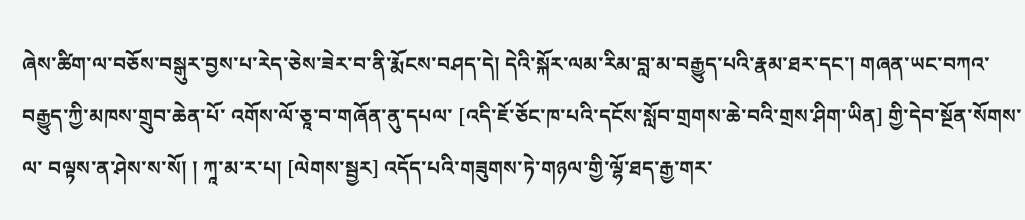ཞེས་ཚིག་ལ་བཅོས་བསྒུར་བྱས་པ་རེད་ཅེས་ཟེར་བ་ནི་རྨོངས་བཤད་དེ། དེའི་སྐོར་ལམ་རིམ་བླ་མ་བརྒྱུད་པའི་རྣམ་ཐར་དང་། གཞན་ཡང་བཀའ་བརྒྱུད་ཀྱི་མཁས་གྲུབ་ཆེན་པོ་ འགོས་ལོ་ཅཱ་བ་གཞོན་ནུ་དཔལ་ [འདི་ཇོ་ཅོང་ཁ་པའི་དངོས་སློབ་གྲགས་ཆེ་བའི་གྲས་ཤིག་ཡིན] གྱི་དེབ་སྔོན་སོགས་ལ་ བལྟས་ན་ཤེས་ས་སོ། ། ཀཱ་མ་ར་པ། [ལེགས་སྦྱར] འདོད་པའི་གཟུགས་ཏེ་གཉལ་གྱི་ལྷོ་ཐད་རྒྱ་གར་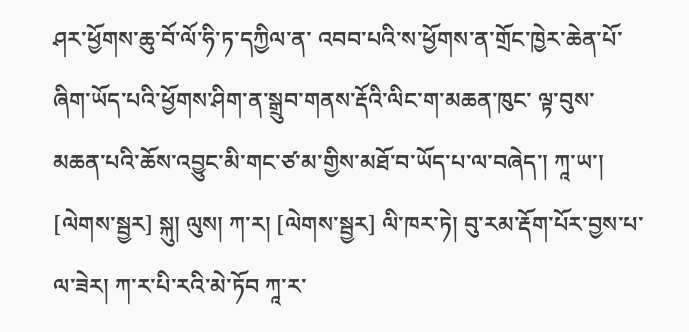ཤར་ཕྱོགས་ཆུ་བོ་ལོ་ཧི་ཏ་དཀྱིལ་ན་ འབབ་པའི་ས་ཕྱོགས་ན་གྲོང་ཁྱེར་ཆེན་པོ་ཞིག་ཡོད་པའི་ཕྱོགས་ཤིག་ན་སྒྲུབ་གནས་རྡོའི་ལིང་ག་མཆན་ཁུང་ ལྟ་བུས་མཆན་པའི་ཆོས་འབྱུང་མི་གང་ཙ་མ་གྱིས་མཐོ་བ་ཡོད་པ་ལ་བཞེད་། ཀཱ་ཡ་། [ལེགས་སྦྱར] སྐུ། ལུས། ཀ་ར། [ལེགས་སྦྱར] ལི་ཁར་ཏེ། བུ་རམ་རྡོག་པོར་བྱས་པ་ལ་ཟེར། ཀ་ར་པི་རའི་མེ་ཏོབ ཀཱ་ར་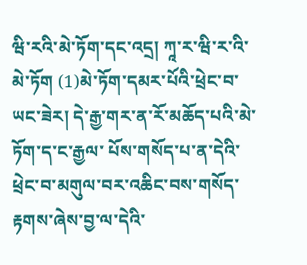ཝི་རའི་མེ་ཏོག་དང་འདྲ། ཀཱ་ར་ཝི་ར་འི་མེ་ཏོག (1)མེ་ཏོག་དམར་པོའི་ཕྲེང་བ་ཡང་ཟེར། དེ་རྒྱ་གར་ན་རོ་མཆོད་པའི་མེ་ཏོག་ད་ང་རྒྱལ་ པོས་གསོད་པ་ན་དེའི་ཕྲེང་བ་མགུལ་བར་འཆིང་བས་གསོད་རྟགས་ཞེས་བྱ་ལ་དེའི་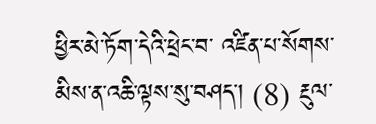ཕྱིར་མེ་ཏོག་དེའི་ཕྲེང་བ་ འཛིན་པ་སོགས་མིས་ན་འཆི་ལྟས་སུ་བཤད་། (8) རྔུལ་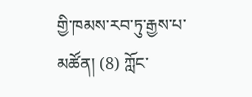གྱི་ཁམས་རབ་ཏུ་རྒྱས་པ་མཚོན། (8) ཀློང་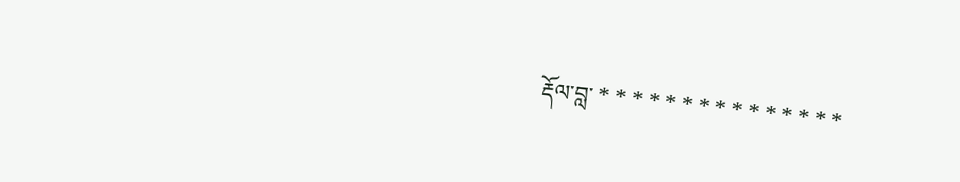རྡོལ་བླ་ * * * * * * * * * * * * * * *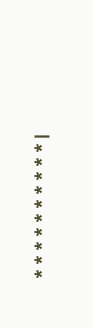* * * * * * * * * * |